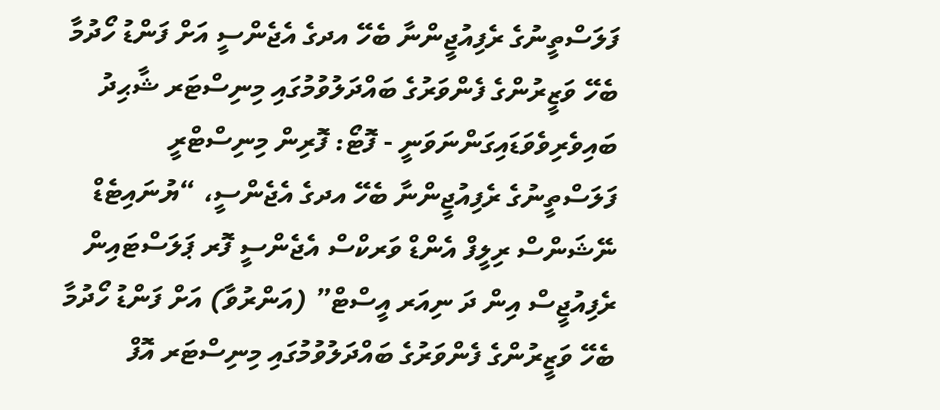ފަލަސްތީނުގެ ރެފިއުޖީންނާ ބެހޭ އދގެ އެޖެންސީ އަށް ފަންޑު ހޯދުމާ ބެހޭ ވަޒީރުންގެ ފެންވަރުގެ ބައްދަލުވުމުގައި މިނިސްޓަރ ޝާޙިދު ބައިވެރިވެވަޑައިގަންނަވަނީ - ފޮޓޯ: ފޮރިން މިނިސްޓްރީ
ފަލަސްތީނުގެ ރެފިއުޖީންނާ ބެހޭ އދގެ އެޖެންސީ، “ޔުނައިޓެޑް ނޭޝަންސް ރިލީފް އެންޑް ވަރކްސް އެޖެންސީ ފޮރ ޕަލަސްޓައިން ރެފިއުޖީސް އިން ދަ ނިއަރ އީސްޓް” (އަންރުވާ) އަށް ފަންޑު ހޯދުމާ ބެހޭ ވަޒީރުންގެ ފެންވަރުގެ ބައްދަލުވުމުގައި މިނިސްޓަރ އޮފް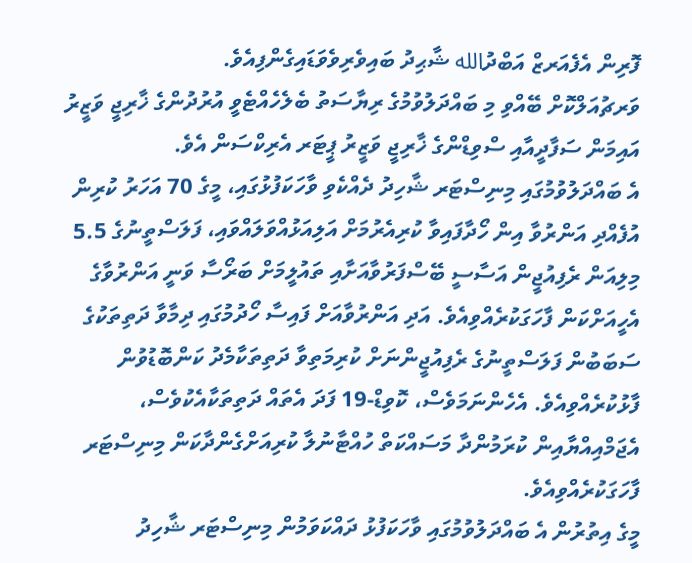ފޮރިން އެފެއަރޒް އަބްދުالله ޝާޙިދު ބައިވެރިވެވަޑައިގެންފިއެވެ.
ވަރޗުއަލްކޮށް ބޭއްވި މި ބައްދަލުވުމުގެ ރިޔާސަތު ބެލެހެއްޓެވީ އުރުދުންގެ ޚާރިޖީ ވަޒީރު އައިމަން ސަފާދީއާއި ސްވިޑްންގެ ޚާރިޖީ ވަޒީރު ޕީޓަރ އެރިކްސަން އެވެ.
އެ ބައްދަލުވުމުގައި މިނިސްޓަރ ޝާހިދު ދެއްކެވި ވާހަކަފުޅުގައި، މީގެ 70 އަހަރު ކުރިން އުފެއްދި އަންރުވާ އިން ހޯދާފައިވާ ކުރިއެރުމަށް އަލިއަޅުއްވަލައްވައި، ފަލަސްތީނުގެ 5.5 މިލިއަން ރެފިއުޖީން އަސާސީ ބޭސްފަރުވާއަށާއި ތައުލީމަށް ބަރޯސާ ވަނީ އަންރުވާގެ އެހީއަށްކަން ފާހަގަކުރެއްވިއެވެ. އަދި އަންރުވާއަށް ފައިސާ ހޯދުމުގައި ދިމާވާ ދަތިތަކުގެ ސަބަބުން ފަލަސްތީނުގެ ރެފިއުޖީންނަށް ކުރިމަތިވާ ދަތިތަކާމެދު ކަންބޮޑުވުން ފާޅުކުރެއްވިއެވެ. އެހެންނަމަވެސް، ކޮވިޑް-19 ފަދަ އެތައް ދަތިތަކާއެކުވެސް، އެޖަމްއިއްޔާއިން ކުރަމުންދާ މަސައްކަތް ހުއްޓާނުލާ ކުރިއަށްގެންދާކަން މިނިސްޓަރ ފާހަގަކުރެއްވިއެވެ.
މީގެ އިތުރުން އެ ބައްދަލުވުމުގައި ވާހަކަފުޅު ދައްކަވަމުން މިނިސްޓަރ ޝާހިދު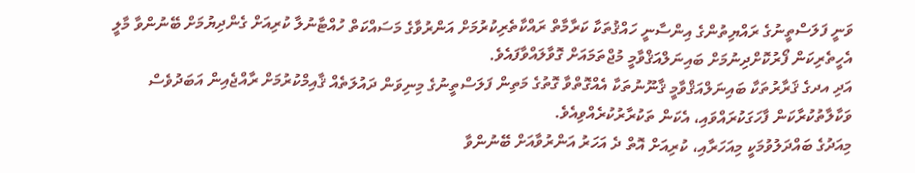ވަނީ ފަލަސްތީނުގެ ރައްޔިތުންގެ އިންސާނީ ހައްޤުތަކާ ކަރާމާތް ރައްކާތެރިކުރުމަށް އަންރުވާގެ މަސައްކަތް ހުއްޓާނުލާ ކުރިއަށް ގެންދިޔުމަށް ބޭނުންވާ މާލީ އެހީތެރިކަން ފޯރުކޮށްދިނުމަށް ބައިނަލްއަޤްވާމީ މުޖްތަމައަށް ގޮވާލައްވާފައެވެ.
އަދި އދގެ ޤަރާރުތަކާ ބައިނަލްއަޤްވާމީ ޤާނޫނުތަކާ އެއްގޮތްވާ ގޮތުގެ މަތިން ފަލަސްތީނުގެ މިނިވަން ދައުލަތެއް ޤާއިމްކުރުމަށް ރާއްޖެއިން އަބަދުވެސް ވަކާލާތުކުރާކަން ފާހަގަކުރައްވައި، އެކަން ތަކުރާރުކުރެއްވިއެވެ.
މިއަދުގެ ބައްދަލުވުމަކީ މިއަހަރާއި، ކުރިއަށް އޮތް ދެ އަހަރު އަންރުވާއަށް ބޭނުންވާ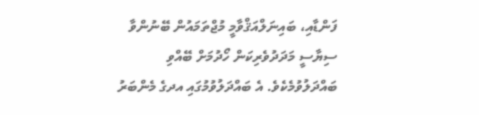ފަންޑާއި، ބައިނަލްއަޤްވާމީ މުޖްތަމައުން ބޭނުންވާ ސިޔާސީ މަދަދުވެރިކަން ހޯދުމަށް ބޭއްވި ބައްދަލުވުމެކެވެ. އެ ބައްދަލުވުމުގައި އދގެ މެންބަރު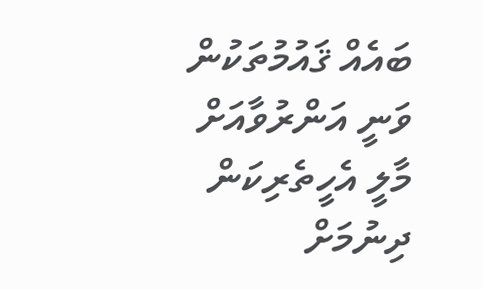ބައެއް ޤައުމުތަކުން ވަނީ އަންރުވާއަށް މާލީ އެހީތެރިކަން ދިނުމަށް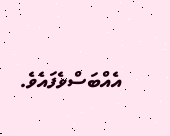އެއްބަސްވެފައެވެ.